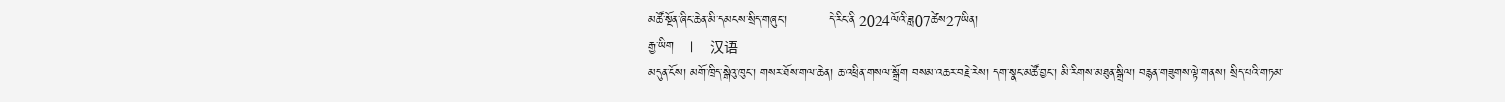མཚོ་སྔོན་ཞིང་ཆེན་མི་དམངས་སྲིད་གཞུང་།          དེ་རིང་ནི 2024ལོའི་ཟླ07ཚེས27ཡིན།
རྒྱ་ཡིག    |    汉语
མདུན་ངོས། མགོ་ཁྲིད་སྒེའུ་ཁུང་། གསར་ཐོས་གལ་ཆེན། ཆ་འཕྲིན་གསལ་སྒྲོག བསམ་འཆར་བརྗེ་རེས། དག་སྣང་མཚོ་བྱང་། མི་རིགས་མཐུན་སྒྲིལ། བརྙན་གཟུགས་ལྟེ་གནས། སྲིད་པའི་གཏམ་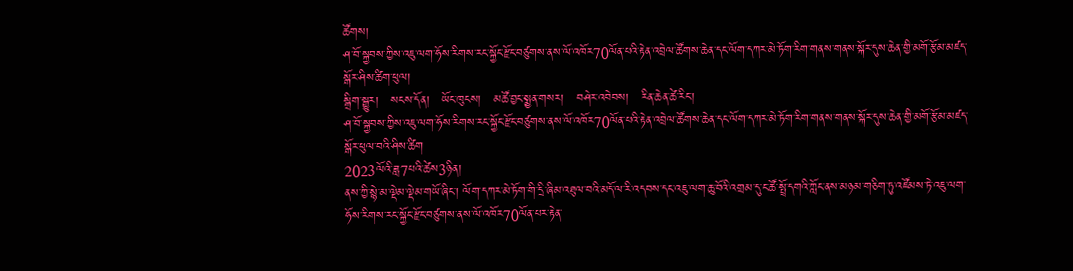ཚོགས།
ཤ་བོ་སྐྱབས་ཀྱིས་འཇུ་ལག་ཧོས་རིགས་རང་སྐྱོང་རྫོང་བཙུགས་ནས་ལོ་འཁོར70ལོན་པའི་རྟེན་འབྲེལ་ཚོགས་ཆེན་དང་ལོག་དཀར་མེ་ཏོག་རིག་གནས་གནས་སྐོར་དུས་ཆེན་གྱི་མགོ་རྩོམ་མཛད་སྒོར་ཤིས་ཚིག་ཕུལ།
སྒྲིག་སྒྱུར།   སངས་དོན།   ཡོང་ཁུངས།   མཚོ་བྱང་སྨྱན་གསར།   བཤེར་འབེབས།   རིན་ཆེན་ཚེ་རིང་།
ཤ་བོ་སྐྱབས་ཀྱིས་འཇུ་ལག་ཧོས་རིགས་རང་སྐྱོང་རྫོང་བཙུགས་ནས་ལོ་འཁོར70ལོན་པའི་རྟེན་འབྲེལ་ཚོགས་ཆེན་དང་ལོག་དཀར་མེ་ཏོག་རིག་གནས་གནས་སྐོར་དུས་ཆེན་གྱི་མགོ་རྩོམ་མཛད་སྒོར་ཕུལ་བའི་ཤིས་ཚིག
2023ལོའི་ཟླ7པའི་ཚེས3ཉིན།
ནས་ཀྱི་སྙེ་མ་ལྡེམ་ལྡེམ་གཡོ་ཞིང་། ལོག་དཀར་མེ་ཏོག་གི་དྲི་ཞིམ་འཐུལ་བའི་མདོ་ལ་རི་འདབས་དང་འཇུ་ལག་ཆུ་བོའི་འགྲམ་དུ་ང་ཚོ་སྤྲོ་དགའི་ཀློང་ནས་མཉམ་གཅིག་ཏུ་འཛོམས་ཏེ་འཇུ་ལག་ཧོས་རིགས་རང་སྐྱོང་རྫོང་བཙུགས་ནས་ལོ་འཁོར70ལོན་པར་རྟེན་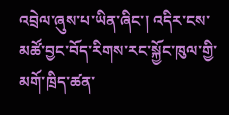འབྲེལ་ཞུས་པ་ཡིན་ཞིང་། འདིར་ངས་མཚོ་བྱང་བོད་རིགས་རང་སྐྱོང་ཁུལ་གྱི་མགོ་ཁྲིད་ཚན་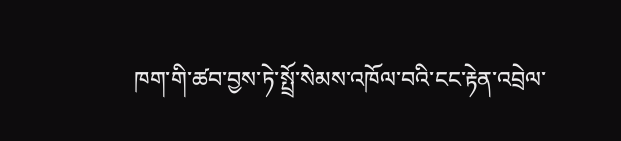ཁག་གི་ཚབ་བྱས་ཏེ་སྤྲོ་སེམས་འཁོལ་བའི་ངང་རྟེན་འབྲེལ་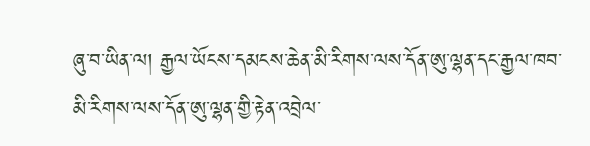ཞུ་བ་ཡིན་ལ། རྒྱལ་ཡོངས་དམངས་ཆེན་མི་རིགས་ལས་དོན་ཨུ་ལྷན་དང་རྒྱལ་ཁབ་མི་རིགས་ལས་དོན་ཨུ་ལྷན་གྱི་རྟེན་འབྲེལ་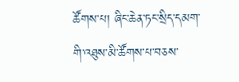ཚོགས་པ། ཞིང་ཆེན་ཏང་སྲིད་དམག་གི་འཐུས་མི་ཚོགས་པ་བཅས་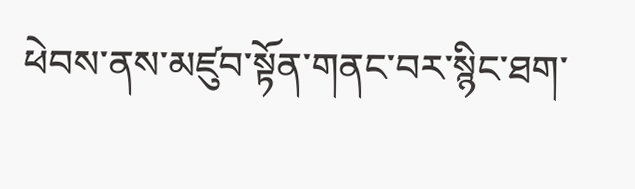ཕེབས་ནས་མཛུབ་སྟོན་གནང་བར་སྙིང་ཐག་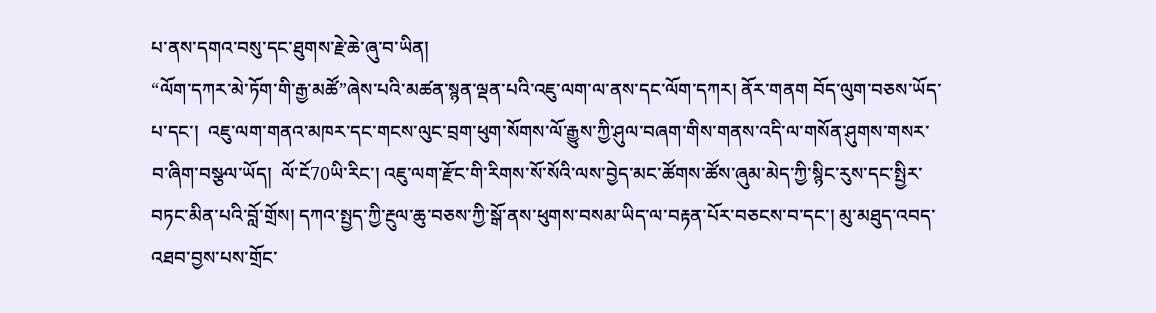པ་ནས་དགའ་བསུ་དང་ཐུགས་རྗེ་ཆེ་ཞུ་བ་ཡིན།
“ལོག་དཀར་མེ་ཏོག་གི་རྒྱ་མཚོ”ཞེས་པའི་མཚན་སྙན་ལྡན་པའི་འཇུ་ལག་ལ་ནས་དང་ལོག་དཀར། ནོར་གནག བོད་ལུག་བཅས་ཡོད་པ་དང་།  འཇུ་ལག་གནའ་མཁར་དང་གངས་ལུང་བྲག་ཕུག་སོགས་ལོ་རྒྱུས་ཀྱི་ཤུལ་བཞག་གིས་གནས་འདི་ལ་གསོན་ཤུགས་གསར་བ་ཞིག་བསྩལ་ཡོད།  ལོ་ངོ70ཡི་རིང་། འཇུ་ལག་རྫོང་གི་རིགས་སོ་སོའི་ལས་བྱེད་མང་ཚོགས་ཚོས་ཞུམ་མེད་ཀྱི་སྙིང་རུས་དང་སྤྱིར་བཏང་མིན་པའི་བློ་གྲོས། དཀའ་སྤྱད་ཀྱི་རྔུལ་ཆུ་བཅས་ཀྱི་སྒོ་ནས་ཕུགས་བསམ་ཡིད་ལ་བརྟན་པོར་བཅངས་བ་དང་། མུ་མཐུད་འབད་འཐབ་བྱས་པས་གྲོང་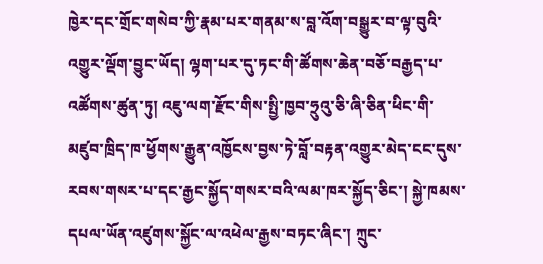ཁྱེར་དང་གྲོང་གསེབ་ཀྱི་རྣམ་པར་གནམ་ས་བླ་འོག་བསྒྱུར་བ་ལྟ་བུའི་འགྱུར་ལྡོག་བྱུང་ཡོད། ལྷག་པར་དུ་ཏང་གི་ཚོགས་ཆེན་བཅོ་བརྒྱད་པ་འཚོགས་ཚུན་ཏུ། འཇུ་ལག་རྫོང་གིས་སྤྱི་ཁྱབ་ཧྲུའུ་ཅི་ཞི་ཅིན་ཕིང་གི་མཛུབ་ཁྲིད་ཁ་ཕྱོགས་རྒྱུན་འཁྱོངས་བྱས་ཏེ་བློ་བརྟན་འགྱུར་མེད་ངང་དུས་རབས་གསར་པ་དང་རྒྱང་སྐྱོད་གསར་བའི་ལམ་ཁར་སྐྱོད་ཅིང་། སྐྱེ་ཁམས་དཔལ་ཡོན་འཛུགས་སྐྱོང་ལ་འཕེལ་རྒྱས་བཏང་ཞིང་། ཀྲུང་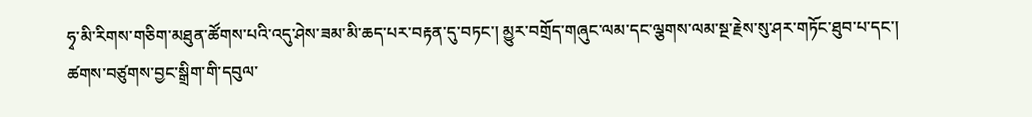ཧྭ་མི་རིགས་གཅིག་མཐུན་ཚོགས་པའི་འདུ་ཤེས་ཟམ་མི་ཆད་པར་བརྟན་དུ་བཏང་། མྱུར་བགྲོད་གཞུང་ལམ་དང་ལྕགས་ལམ་སྔ་རྗེས་སུ་ཤར་གཏོང་ཐུབ་པ་དང་། ཚགས་བཙུགས་བྱང་སྒྲིག་གི་དབུལ་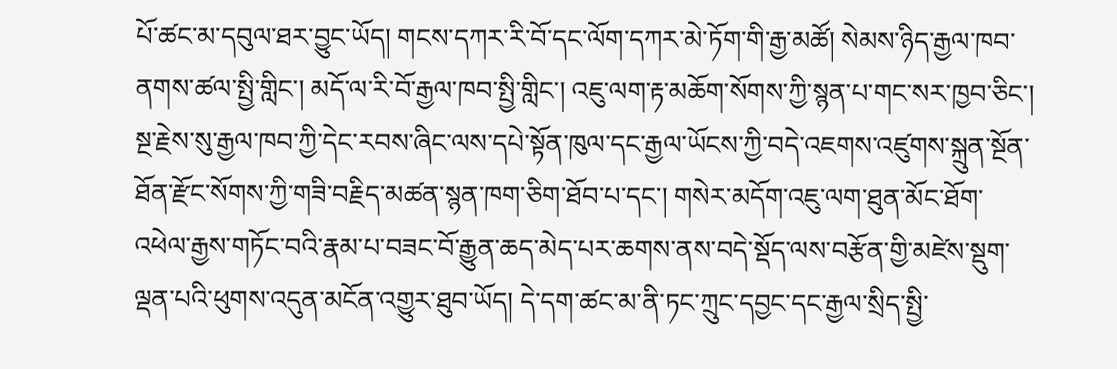པོ་ཚང་མ་དབུལ་ཐར་བྱུང་ཡོད། གངས་དཀར་རི་བོ་དང་ལོག་དཀར་མེ་ཏོག་གི་རྒྱ་མཚོ། སེམས་ཉིད་རྒྱལ་ཁབ་ནགས་ཚལ་སྤྱི་གླིང་། མདོ་ལ་རི་བོ་རྒྱལ་ཁབ་སྤྱི་གླིང་། འཇུ་ལག་རྟ་མཆོག་སོགས་ཀྱི་སྙན་པ་གང་སར་ཁྱབ་ཅིང་། སྔ་རྗེས་སུ་རྒྱལ་ཁབ་ཀྱི་དེང་རབས་ཞིང་ལས་དཔེ་སྟོན་ཁུལ་དང་རྒྱལ་ཡོངས་ཀྱི་བདེ་འཇགས་འཛུགས་སྐྲུན་སྔོན་ཐོན་རྫོང་སོགས་ཀྱི་གཟི་བརྗིད་མཚན་སྙན་ཁག་ཅིག་ཐོབ་པ་དང་། གསེར་མདོག་འཇུ་ལག་ཐུན་མོང་ཐོག་འཕེལ་རྒྱས་གཏོང་བའི་རྣམ་པ་བཟང་བོ་རྒྱུན་ཆད་མེད་པར་ཆགས་ནས་བདེ་སྡོད་ལས་བརྩོན་གྱི་མཛེས་སྡུག་ལྡན་པའི་ཕུགས་འདུན་མངོན་འགྱུར་ཐུབ་ཡོད། དེ་དག་ཚང་མ་ནི་ཏང་ཀྲུང་དབྱང་དང་རྒྱལ་སྲིད་སྤྱི་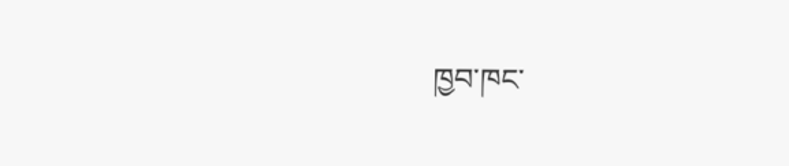ཁྱབ་ཁང་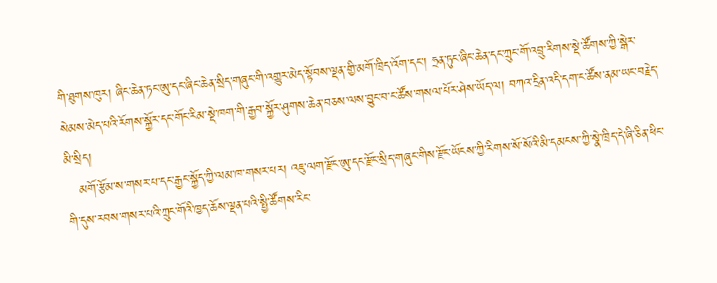གི་ཐུགས་ཁུར། ཞིང་ཆེན་ཏང་ཨུ་དང་ཞིང་ཆེན་སྲིད་གཞུང་གི་འགྱུར་མེད་སྟོབས་ལྡན་གྱི་མགོ་ཁྲིད་འོག་དང་། ཧྲན་ཏུང་ཞིང་ཆེན་དང་ཀྲུང་གོ་འབྲུ་རིགས་སྡེ་ཚོགས་ཀྱི་སྒེར་སེམས་མེད་པའི་རོགས་སྐྱོར་དང་གོང་རིམ་སྡེ་ཁག་གི་རྒྱབ་སྐྱོར་ཤུགས་ཆེན་བཅས་ལས་བྱུང་བ་ང་ཚོས་གསལ་པོར་ཤེས་ཡོད་ལ། བཀའ་དྲིན་འདི་དག་ང་ཚོས་ནམ་ཡང་བརྗེད་མི་སྲིད།
   མགོ་རྩོམ་ས་གསར་པ་དང་རྒྱང་སྐྱོད་ཀྱི་ལམ་ཁ་གསར་པར། འཇུ་ལག་རྫོང་ཨུ་དང་རྫོང་སྲིད་གཞུང་གིས་རྫོང་ཡོངས་ཀྱི་རིགས་སོ་སོའི་མི་དམངས་ཀྱི་སྣེ་ཁྲིད་དེ་ཞི་ཅིན་ཕིང་གི་དུས་རབས་གསར་པའི་ཀྲུང་གོའི་ཁྱད་ཆོས་ལྡན་པའི་སྤྱི་ཚོགས་རིང་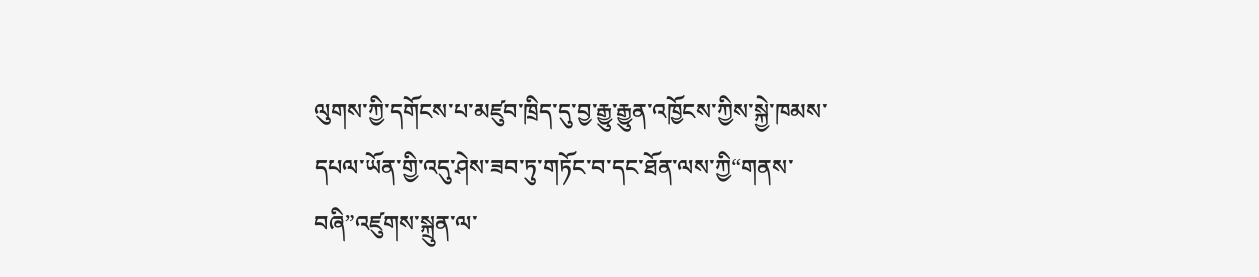ལུགས་ཀྱི་དགོངས་པ་མཛུབ་ཁྲིད་དུ་བྱ་རྒྱུ་རྒྱུན་འཁྱོངས་ཀྱིས་སྐྱེ་ཁམས་དཔལ་ཡོན་གྱི་འདུ་ཤེས་ཟབ་ཏུ་གཏོང་བ་དང་ཐོན་ལས་ཀྱི“གནས་བཞི”འཛུགས་སྐྲུན་ལ་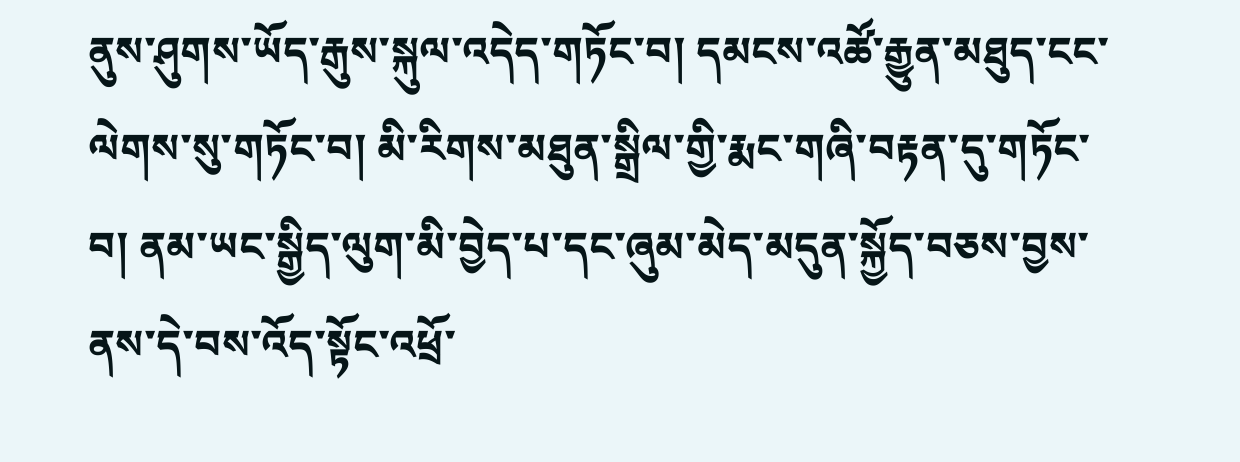ནུས་ཤུགས་ཡོད་རྒུས་སྐུལ་འདེད་གཏོང་བ། དམངས་འཚོ་རྒྱུན་མཐུད་ངང་ལེགས་སུ་གཏོང་བ། མི་རིགས་མཐུན་སྒྲིལ་གྱི་རྨང་གཞི་བརྟན་དུ་གཏོང་བ། ནམ་ཡང་སྒྱིད་ལུག་མི་བྱེད་པ་དང་ཞུམ་མེད་མདུན་སྐྱོད་བཅས་བྱས་ནས་དེ་བས་འོད་སྟོང་འཕྲོ་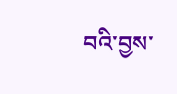བའི་བྱས་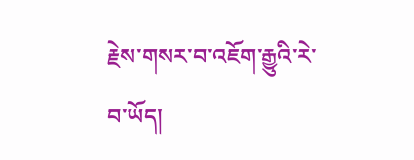རྗེས་གསར་བ་འཇོག་རྒྱུའི་རེ་བ་ཡོད།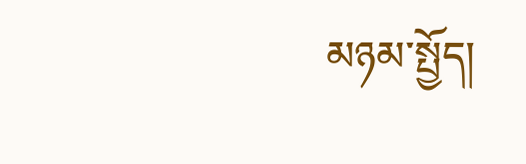མཉམ་སྤྱོད།